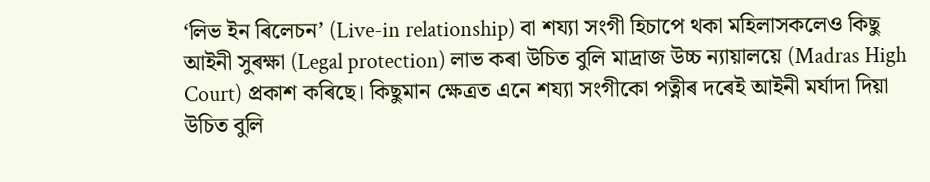‘লিভ ইন ৰিলেচন’ (Live-in relationship) বা শয্যা সংগী হিচাপে থকা মহিলাসকলেও কিছু আইনী সুৰক্ষা (Legal protection) লাভ কৰা উচিত বুলি মাদ্ৰাজ উচ্চ ন্যায়ালয়ে (Madras High Court) প্ৰকাশ কৰিছে। কিছুমান ক্ষেত্ৰত এনে শয্যা সংগীকো পত্নীৰ দৰেই আইনী মৰ্যাদা দিয়া উচিত বুলি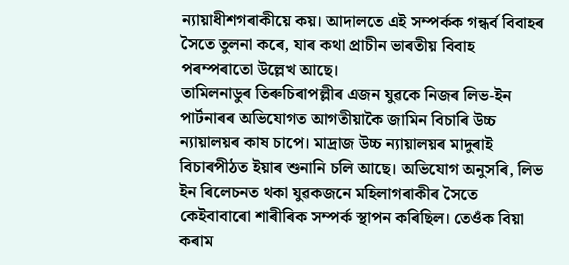ন্যায়াধীশগৰাকীয়ে কয়। আদালতে এই সম্পৰ্কক গন্ধৰ্ব বিবাহৰ সৈতে তুলনা কৰে, যাৰ কথা প্ৰাচীন ভাৰতীয় বিবাহ পৰম্পৰাতো উল্লেখ আছে।
তামিলনাডুৰ তিৰুচিৰাপল্লীৰ এজন যুৱকে নিজৰ লিভ-ইন পাৰ্টনাৰৰ অভিযোগত আগতীয়াকৈ জামিন বিচাৰি উচ্চ ন্যায়ালয়ৰ কাষ চাপে। মাদ্ৰাজ উচ্চ ন্যায়ালয়ৰ মাদুৰাই বিচাৰপীঠত ইয়াৰ শুনানি চলি আছে। অভিযোগ অনুসৰি, লিভ ইন ৰিলেচনত থকা যুৱকজনে মহিলাগৰাকীৰ সৈতে কেইবাবাৰো শাৰীৰিক সম্পৰ্ক স্থাপন কৰিছিল। তেওঁক বিয়া কৰাম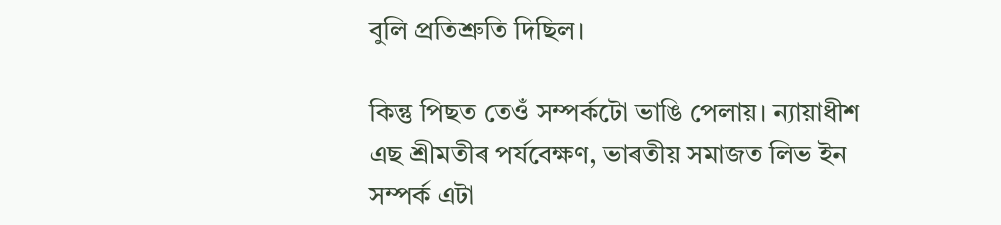বুলি প্ৰতিশ্ৰুতি দিছিল।

কিন্তু পিছত তেওঁ সম্পৰ্কটো ভাঙি পেলায়। ন্যায়াধীশ এছ শ্ৰীমতীৰ পৰ্যবেক্ষণ, ভাৰতীয় সমাজত লিভ ইন সম্পৰ্ক এটা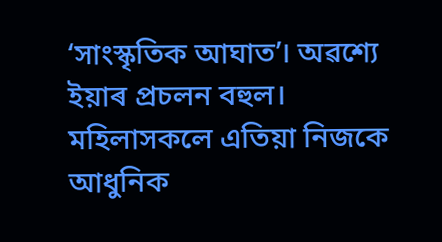‘সাংস্কৃতিক আঘাত’। অৱশ্যে ইয়াৰ প্ৰচলন বহুল। মহিলাসকলে এতিয়া নিজকে আধুনিক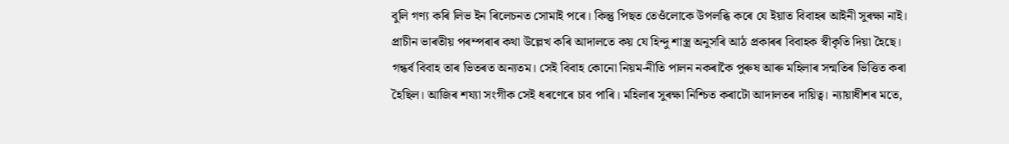বুলি গণ্য কৰি লিভ ইন ৰিলেচনত সোমাই পৰে। কিন্তু পিছত তেওঁলোকে উপলব্ধি কৰে যে ইয়াত বিবাহৰ আইনী সুৰক্ষা নাই।
প্ৰাচীন ভাৰতীয় পৰম্পৰাৰ কথা উল্লেখ কৰি আদালতে কয় যে হিন্দু শাস্ত্ৰ অনুসৰি আঠ প্ৰকাৰৰ বিবাহক স্বীকৃতি দিয়া হৈছে। গন্ধৰ্ব বিবাহ তাৰ ভিতৰত অন্যতম। সেই বিবাহ কোনো নিয়ম-নীতি পালন নকৰাকৈ পুৰুষ আৰু মহিলাৰ সন্মতিৰ ভিত্তিত কৰা হৈছিল। আজিৰ শয্যা সংগীক সেই ধৰণেৰে চাব পাৰি। মহিলাৰ সুৰক্ষা নিশ্চিত কৰাটো আদালতৰ দায়িত্ব। ন্যায়াধীশৰ মতে,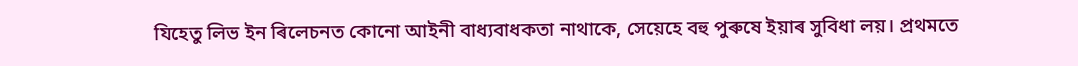যিহেতু লিভ ইন ৰিলেচনত কোনো আইনী বাধ্যবাধকতা নাথাকে, সেয়েহে বহু পুৰুষে ইয়াৰ সুবিধা লয়। প্ৰথমতে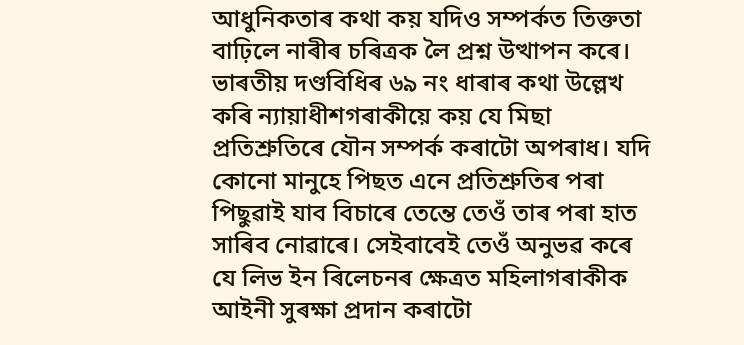আধুনিকতাৰ কথা কয় যদিও সম্পৰ্কত তিক্ততা বাঢ়িলে নাৰীৰ চৰিত্ৰক লৈ প্ৰশ্ন উত্থাপন কৰে। ভাৰতীয় দণ্ডবিধিৰ ৬৯ নং ধাৰাৰ কথা উল্লেখ কৰি ন্যায়াধীশগৰাকীয়ে কয় যে মিছা প্ৰতিশ্ৰুতিৰে যৌন সম্পৰ্ক কৰাটো অপৰাধ। যদি কোনো মানুহে পিছত এনে প্ৰতিশ্ৰুতিৰ পৰা পিছুৱাই যাব বিচাৰে তেন্তে তেওঁ তাৰ পৰা হাত সাৰিব নোৱাৰে। সেইবাবেই তেওঁ অনুভৱ কৰে যে লিভ ইন ৰিলেচনৰ ক্ষেত্ৰত মহিলাগৰাকীক আইনী সুৰক্ষা প্ৰদান কৰাটো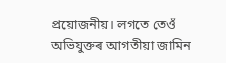প্ৰয়োজনীয়। লগতে তেওঁ অভিযুক্তৰ আগতীয়া জামিন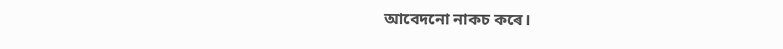আবেদনো নাকচ কৰে।